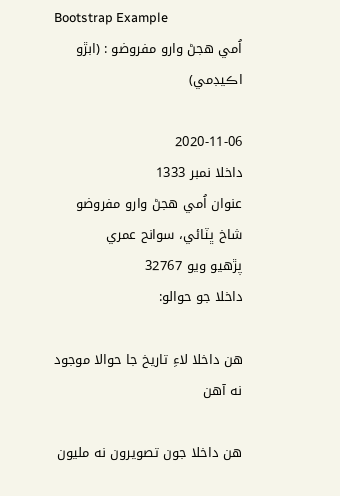Bootstrap Example
اُمي هجڻ وارو مفروضو : (ابڙو اڪيڊمي)

2020-11-06
داخلا نمبر 1333
عنوان اُمي هجڻ وارو مفروضو
شاخ ڀٽائي، سوانح عمري
پڙهيو ويو 32767
داخلا جو حوالو:

هن داخلا لاءِ تاريخ جا حوالا موجود نه آهن

هن داخلا جون تصويرون نه مليون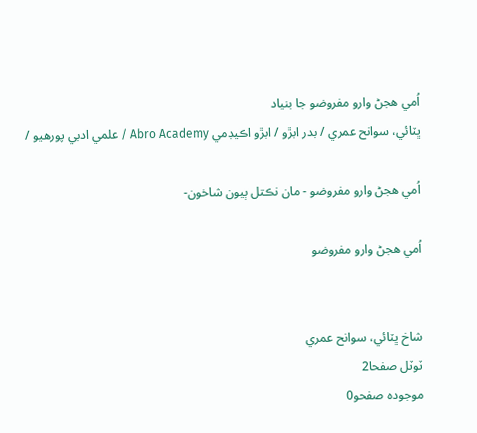اُمي هجڻ وارو مفروضو جا بنياد
ڀٽائي، سوانح عمري / بدر ابڙو / ابڙو اڪيڊمي Abro Academy / علمي ادبي پورهيو /

اُمي هجڻ وارو مفروضو - مان نڪتل ٻيون شاخون-

اُمي هجڻ وارو مفروضو


شاخ ڀٽائي، سوانح عمري
ٽوٽل صفحا2
موجودہ صفحو0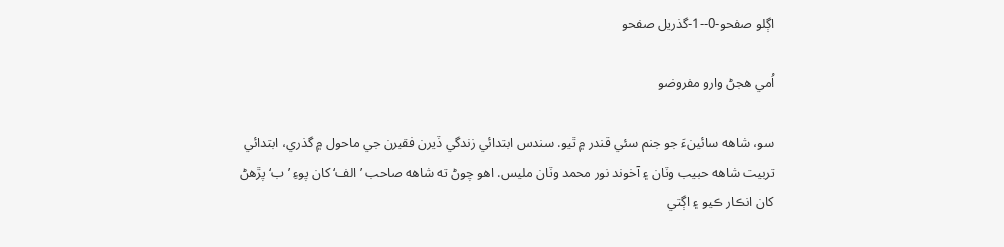اڳلو صفحو-0--1-گذريل صفحو

اُمي هجڻ وارو مفروضو

سو، شاهه سائينءَ جو جنم سئي قندر ۾ ٿيو. سندس ابتدائي زندگي ڏيرن فقيرن جي ماحول ۾ گذري، ابتدائي تربيت شاهه حبيب وٽان ۽ آخوند نور محمد وٽان مليس. اهو چوڻ ته شاهه صاحب ’الف‘ کان پوءِ ’ب‘ پڙهڻ کان انڪار ڪيو ۽ اڳتي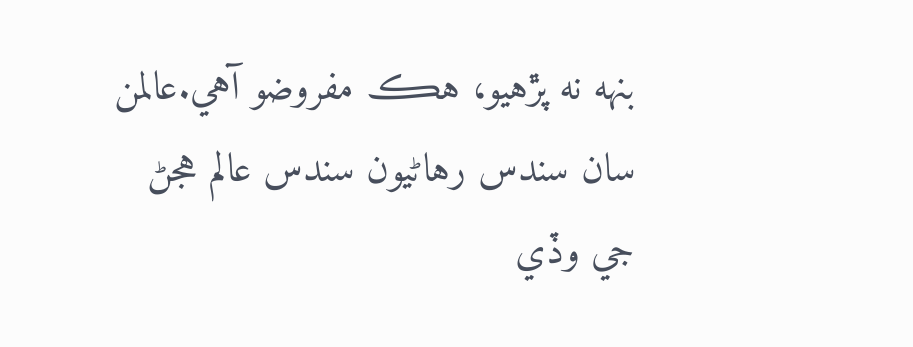بنهه نه پڙهيو، هڪ مفروضو آهي.عالمن سان سندس رهاڻيون سندس عالم هجڻ جي وڏي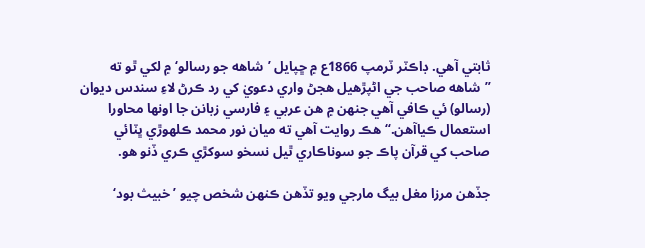ثابتي آهي. ڊاڪٽر ٽرمپ 1866ع ۾ ڇپايل ’شاهه جو رسالو‘ ۾ لکي ٿو ته ”شاهه صاحب جي اڻپڙهيل هجڻ واري دعويٰ کي رد ڪرڻ لاءِ سندس ديوان (رسالو) ئي ڪافي آهي جنهن ۾ هن عربي ۽ فارسي زبانن جا اونها محاورا استعمال ڪياآهن.“ هڪ روايت آهي ته ميان نور محمد ڪلهوڙي ڀٽائي صاحب کي قرآن پاڪ جو سوناڪاري ٿيل نسخو سوکڙي ڪري ڏنو هو.

جڏهن مرزا مغل بيگ مارجي ويو تڏهن ڪنهن شخص چيو ’خبيث بود‘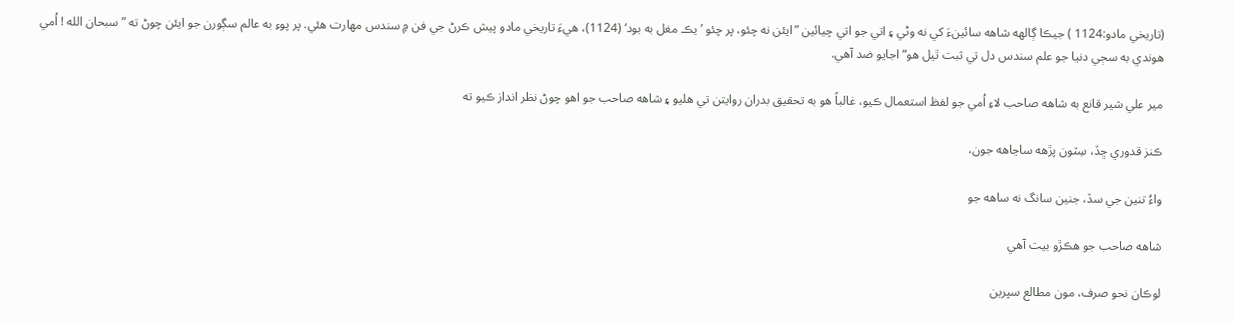(تاريخي مادو:1124 ) جيڪا ڳالهه شاهه سائينءَ کي نه وڻي ۽ اتي جو اتي چيائين ”ايئن نه چئو، پر چئو ’يڪ مغل به بود‘ (1124)، هيءَ تاريخي مادو پيش ڪرڻ جي فن ۾ سندس مهارت هئي. پر پوءِ به عالم سڳورن جو ايئن چوڻ ته ”سبحان الله ! اُمي هوندي به سڄي دنيا جو علم سندس دل تي ثبت ٿيل هو“ اجايو ضد آهي.

مير علي شير قانع به شاهه صاحب لاءِ اُمي جو لفظ استعمال ڪيو، غالباً هو به تحقيق بدران روايتن تي هليو ۽ شاهه صاحب جو اهو چوڻ نظر انداز ڪيو ته

ڪنز قدوري ڇڏ، سِٽون پڙهه ساڃاهه جون،

واءُ تنين جي سڏ، جنين سانگ نه ساهه جو

شاهه صاحب جو هڪڙو بيت آهي

لوڪان نحو صرف، مون مطالع سپرين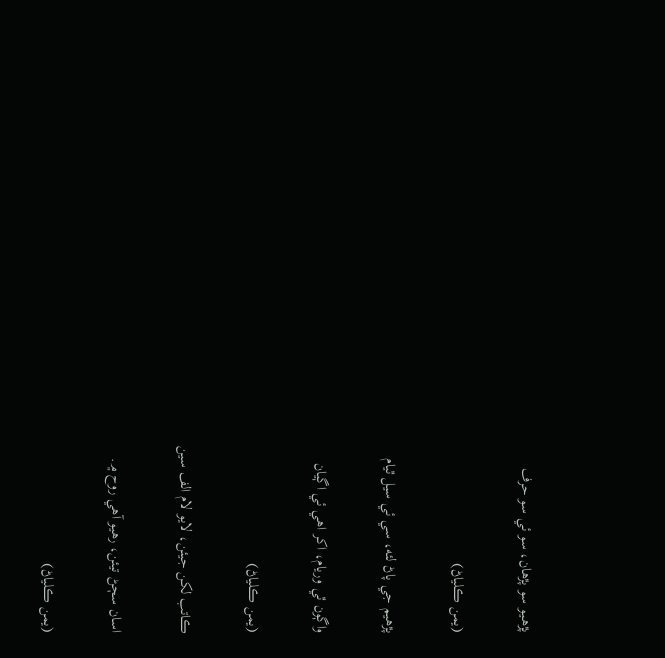پڙهـيو سو پڙهان، سو ئي سو حرف

(يمن ڪلياڻ)

پڙهيم جي پاڻ لئه، سي ئي سيل ٿيام

واڳون ٿي وريام، اکر اهي ئي اڳيان

(يمن ڪلياڻ)

ڪاتب لکن جيئن، لايو لام الف سين

اسان سڄڻ تيئن، رهيو آهي روح ۾.

(يمن ڪلياڻ)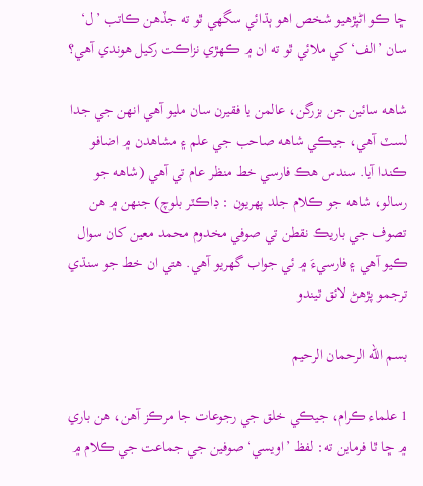ڇا ڪو اڻپڙهيو شخص اهو ٻڌائي سگهي ٿو ته جڏهن ڪاتب ’ل‘ سان ’الف‘ کي ملائي ٿو ته ان ۾ ڪهڙي نزاڪت رکيل هوندي آهي؟

شاهه سائين جن بزرگن، عالمن يا فقيرن سان مليو آهي انهن جي جدا لسٽ آهي، جيڪي شاهه صاحب جي علم ۽ مشاهدن ۾ اضافو ڪندا آيا. سندس هڪ فارسي خط منظر عام تي آهي (شاهه جو رسالو، شاهه جو ڪلام جلد پهريون : ڊاڪٽر بلوچ) جنهن ۾ هن تصوف جي باريڪ نقطن تي صوفي مخدوم محمد معين کان سوال ڪيو آهي ۽ فارسيءَ ۾ ئي جواب گهريو آهي. هتي ان خط جو سنڌي ترجمو پڙهڻ لائق ٿيندو

بسم الله الرحمان الرحيم

1 علماء ڪرام، جيڪي خلق جي رجوعات جا مرڪز آهن، هن باري ۾ ڇا ٿا فرماين ته: لفظ ’اويسي‘ صوفين جي جماعت جي ڪلام ۾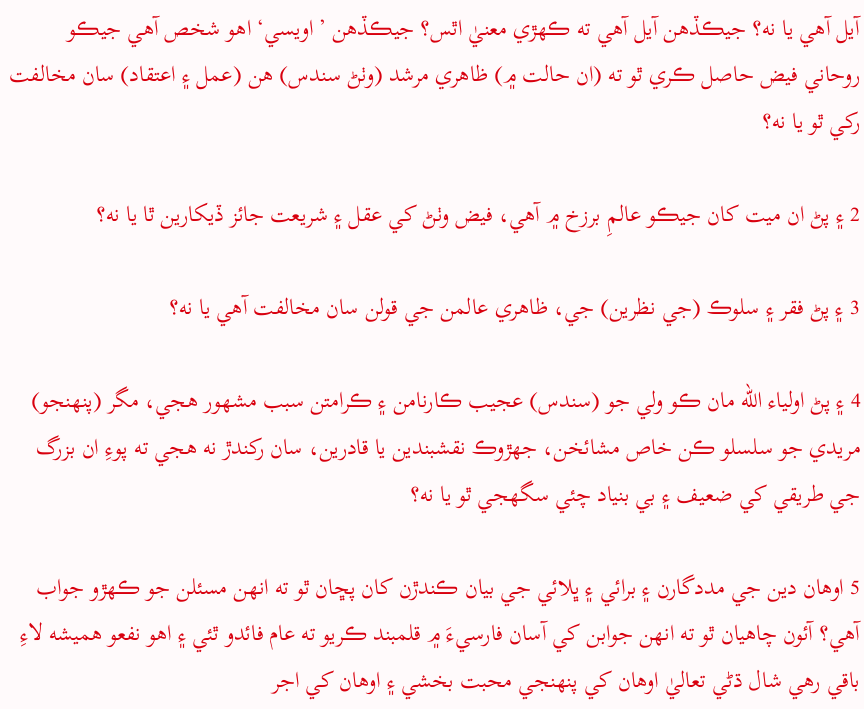آيل آهي يا نه؟ جيڪڏهن آيل آهي ته ڪهڙي معنيٰ اٿس؟ جيڪڏهن ’اويسي‘ اهو شخص آهي جيڪو روحاني فيض حاصل ڪري ٿو ته (ان حالت ۾) ظاهري مرشد (وٺڻ سندس) هن (عمل ۽ اعتقاد) سان مخالفت رکي ٿو يا نه؟

2 ۽ پڻ ان ميت کان جيڪو عالمِ برزخ ۾ آهي، فيض وٺڻ کي عقل ۽ شريعت جائز ڏيکارين ٿا يا نه؟

3 ۽ پڻ فقر ۽ سلوڪ (جي نظرين) جي، ظاهري عالمن جي قولن سان مخالفت آهي يا نه؟

4 ۽ پڻ اولياء الله مان ڪو ولي جو (سندس) عجيب ڪارنامن ۽ ڪرامتن سبب مشهور هجي، مگر (پنهنجو) مريدي جو سلسلو ڪن خاص مشائخن، جهڙوڪ نقشبندين يا قادرين، سان رکندڙ نه هجي ته پوءِ ان بزرگ جي طريقي کي ضعيف ۽ بي بنياد چئي سگهجي ٿو يا نه؟

5 اوهان دين جي مددگارن ۽ برائي ۽ ڀلائي جي بيان ڪندڙن کان پڇان ٿو ته انهن مسئلن جو ڪهڙو جواب آهي؟ آئون چاهيان ٿو ته انهن جوابن کي آسان فارسيءَ ۾ قلمبند ڪريو ته عام فائدو ٿئي ۽ اهو نفعو هميشه لاءِ باقي رهي شال ڌڻي تعاليٰ اوهان کي پنهنجي محبت بخشي ۽ اوهان کي اجر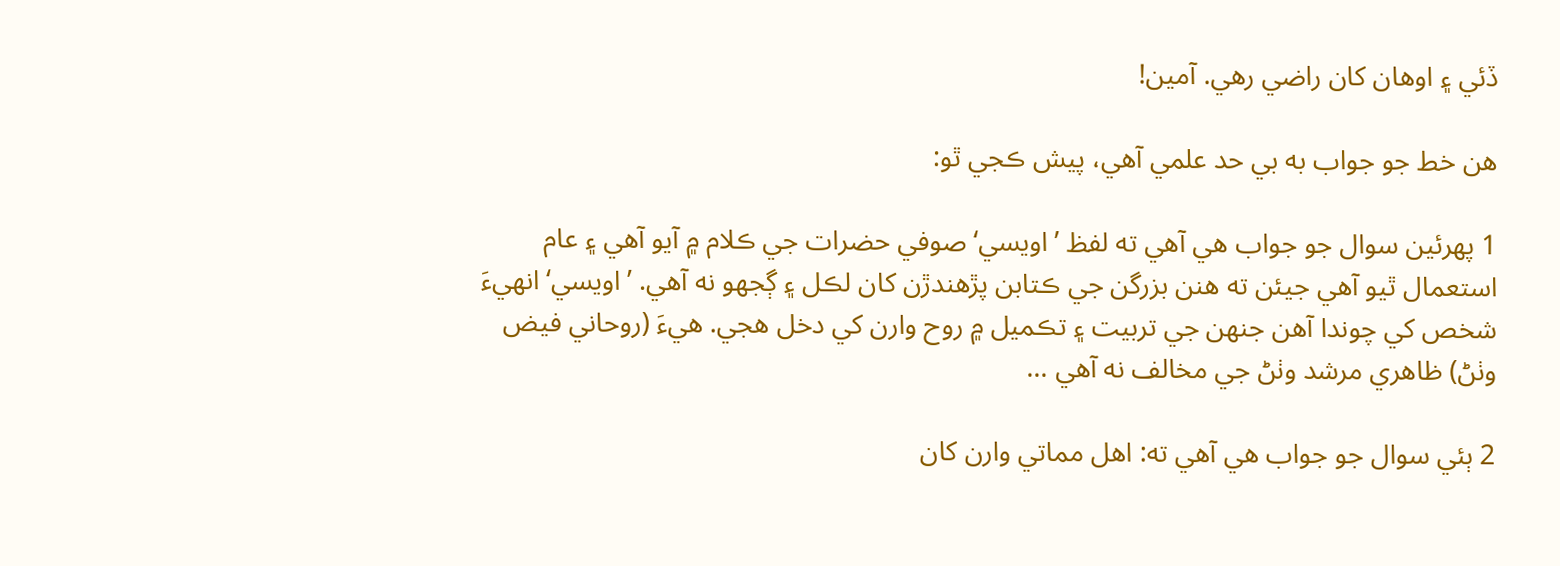ڏئي ۽ اوهان کان راضي رهي. آمين!

هن خط جو جواب به بي حد علمي آهي، پيش ڪجي ٿو:

1 پهرئين سوال جو جواب هي آهي ته لفظ ’اويسي‘ صوفي حضرات جي ڪلام ۾ آيو آهي ۽ عام استعمال ٿيو آهي جيئن ته هنن بزرگن جي ڪتابن پڙهندڙن کان لڪل ۽ ڳجهو نه آهي. ’اويسي‘ انهيءَ شخص کي چوندا آهن جنهن جي تربيت ۽ تڪميل ۾ روح وارن کي دخل هجي. هيءَ (روحاني فيض وٺڻ) ظاهري مرشد وٺڻ جي مخالف نه آهي ...

2 ٻئي سوال جو جواب هي آهي ته: اهل مماتي وارن کان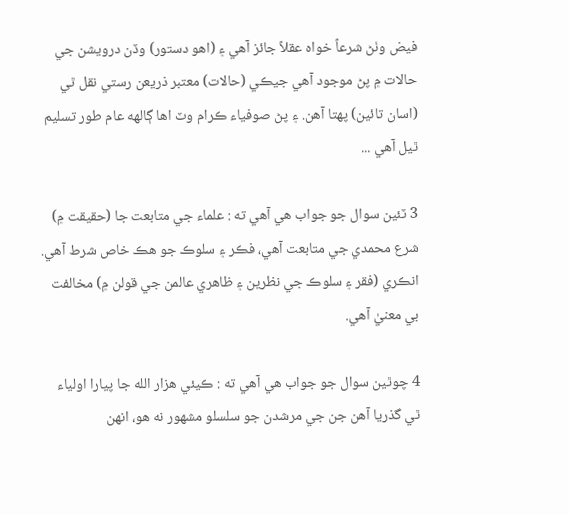فيض وٺڻ شرعاً خواه عقلاً جائز آهي ۽ (اهو دستور) وڏن درويشن جي حالات ۾ پڻ موجود آهي جيڪي (حالات) معتبر ذريعن رستي نقل ٿي (اسان تائين) پهتا آهن. ۽ پڻ صوفياء ڪرام وٽ اها ڳالهه عام طور تسليم ٿيل آهي ...

3 ٽئين سوال جو جواب هي آهي ته : علماء جي متابعت جا (حقيقت ۾) شرع محمدي جي متابعت آهي، فڪر ۽ سلوڪ جو هڪ خاص شرط آهي. انڪري (فقر ۽ سلوڪ جي نظرين ۽ ظاهري عالمن جي قولن ۾) مخالفت بي معنيٰ آهي.

4 چوٿين سوال جو جواب هي آهي ته : ڪيئي هزار الله جا پيارا اولياء ٿي گذريا آهن جن جي مرشدن جو سلسلو مشهور نه هو، انهن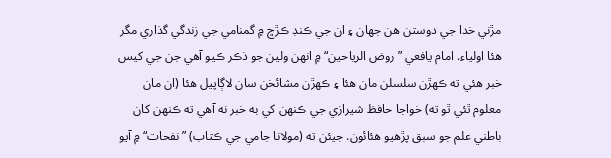مڙني خدا جي دوستن هن جهان ۽ ان جي ڪنڊ ڪڙڇ ۾ گمنامي جي زندگي گذاري مگر هئا اولياء. امام يافعي ”روض الرياحين“ ۾ انهن ولين جو ذڪر ڪيو آهي جن جي کيس خبر هئي ته ڪهڙن سلسلن مان هئا ۽ ڪهڙن مشائخن سان لاڳاپيل هئا (ان مان معلوم ٿئي ٿو ته) خواجا حافظ شيرازي جي ڪنهن کي به خبر نه آهي ته ڪنهن کان باطني علم جو سبق پڙهيو هئائون. جيئن ته (مولانا جامي جي ڪتاب) ”نفحات“ ۾ آيو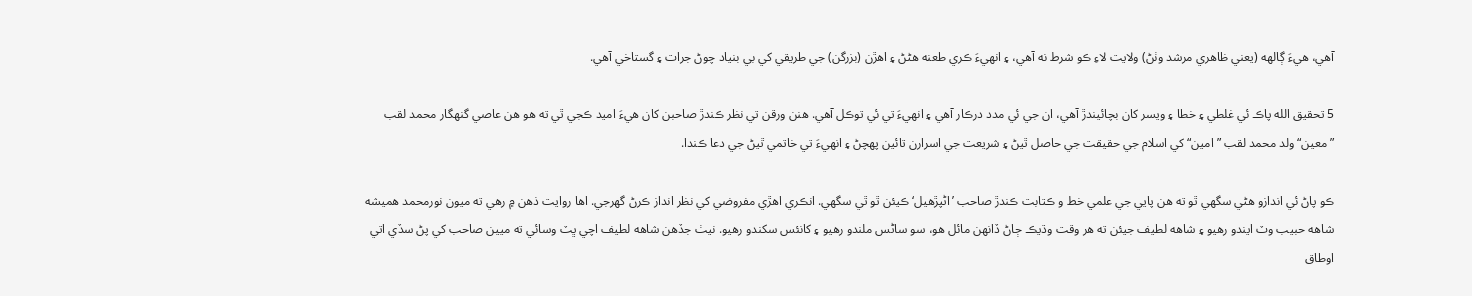آهي، هيءَ ڳالهه (يعني ظاهري مرشد وٺڻ) ولايت لاءِ ڪو شرط نه آهي، ۽ انهيءَ ڪري طعنه هڻڻ ۽ اهڙن (بزرگن) جي طريقي کي بي بنياد چوڻ جرات ۽ گستاخي آهي.

5 تحقيق الله پاڪ ئي غلطي ۽ خطا ۽ ويسر کان بچائيندڙ آهي، ان جي ئي مدد درڪار آهي ۽ انهيءَ تي ئي توڪل آهي. هنن ورقن تي نظر ڪندڙ صاحبن کان هيءَ اميد ڪجي ٿي ته هو هن عاصي گنهگار محمد لقب ”معين“ ولد محمد لقب ”امين“ کي اسلام جي حقيقت جي حاصل ٿيڻ ۽ شريعت جي اسرارن تائين پهچڻ ۽ انهيءَ تي خاتمي ٿيڻ جي دعا ڪندا.

ڪو پاڻ ئي اندازو هڻي سگهي ٿو ته هن پايي جي علمي خط و ڪتابت ڪندڙ صاحب ’اڻپڙهيل‘ ڪيئن ٿو ٿي سگهي. انڪري اهڙي مفروضي کي نظر انداز ڪرڻ گهرجي. اها روايت ذهن ۾ رهي ته ميون نورمحمد هميشه شاهه حبيب وٽ ايندو رهيو ۽ شاهه لطيف جيئن ته هر وقت وڌيڪ ڄاڻ ڏانهن مائل هو، سو ساڻس ملندو رهيو ۽ کانئس سکندو رهيو. نيٺ جڏهن شاهه لطيف اچي ڀٽ وسائي ته ميين صاحب کي پڻ سڏي اتي اوطاق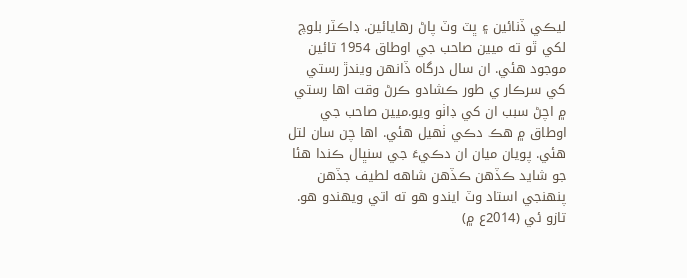ليڪي ڏنائين ۽ ڀٽ وٽ پاڻ رهايائين. ڊاڪٽر بلوچ لکي ٿو ته ميين صاحب جي اوطاق 1954 تائين موجود هئي. ان سال درگاه ڏانهن ويندڙ رستي کي سرڪار ي طور ڪشادو ڪرڻ وقت اها رستي ۾ اچڻ سبب ان کي ڊاٺو ويو.ميين صاحب جي اوطاق ۾ هڪ دڪي ٺهيل هئي. اها چن سان لتل هئي. پويان ميان ان دڪيءَ جي سنڀال ڪندا هئا جو شايد ڪڏهن ڪڏهن شاهه لطيف جڏهن پنهنجي استاد وٽ ايندو هو ته اتي ويهندو هو. تازو ئي (2014ع ۾)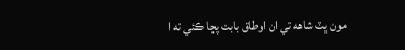مون ڀٽ شاهه تي ان اوطاق بابت پڇا ڪئي ته ا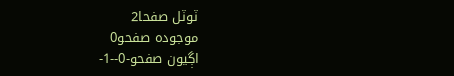ٽوٽل صفحا2
موجودہ صفحو0
اڳيون صفحو-0--1-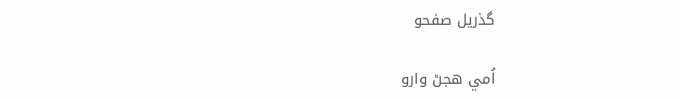گذريل صفحو

اُمي هجڻ وارو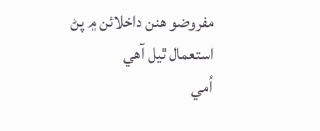مفروضو ھنن داخلائن ۾ پڻ استعمال ٿيل آھي
اُمي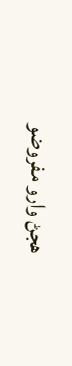هجڻ وارو مفروضو